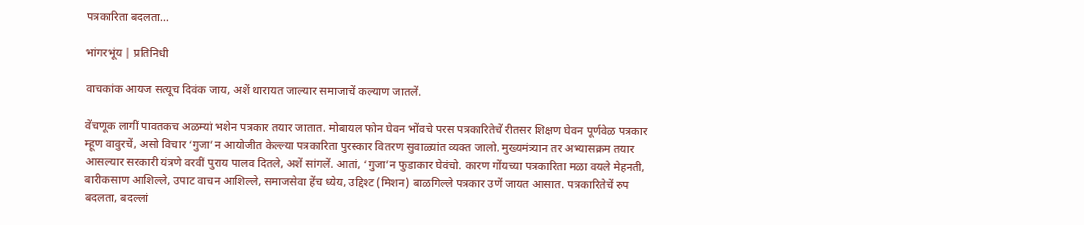पत्रकारिता बदलता…

भांगरभूंय | प्रतिनिधी

वाचकांक आयज सत्यूच दिवंक जाय, अशें थारायत जाल्यार समाजाचें कल्याण जातलें.

वेंचणूक लागीं पावतकच अळम्यां भशेन पत्रकार तयार जातात. मोबायल फोन घेवन भोंवचे परस पत्रकारितेचें रीतसर शिक्षण घेवन पूर्णवेळ पत्रकार म्हूण वावुरचें, असो विचार ‘गुजा’न आयोजीत केल्ल्या पत्रकारिता पुरस्कार वितरण सुवाळ्यांत व्यक्त जालो. मुख्यमंत्र्यान तर अभ्यासक्रम तयार आसल्यार सरकारी यंत्रणे वरवीं पुराय पालव दितले, अशें सांगलें. आतां, ‘गुजा’न फुडाकार घेवंचो. कारण गोंयच्या पत्रकारिता मळा वयले मेहनती, बारीकसाण आशिल्ले, उपाट वाचन आशिल्ले, समाजसेवा हेंच ध्येय, उद्दिश्ट (मिशन) बाळगिल्ले पत्रकार उणें जायत आसात. पत्रकारितेचें रुप बदलता, बदल्लां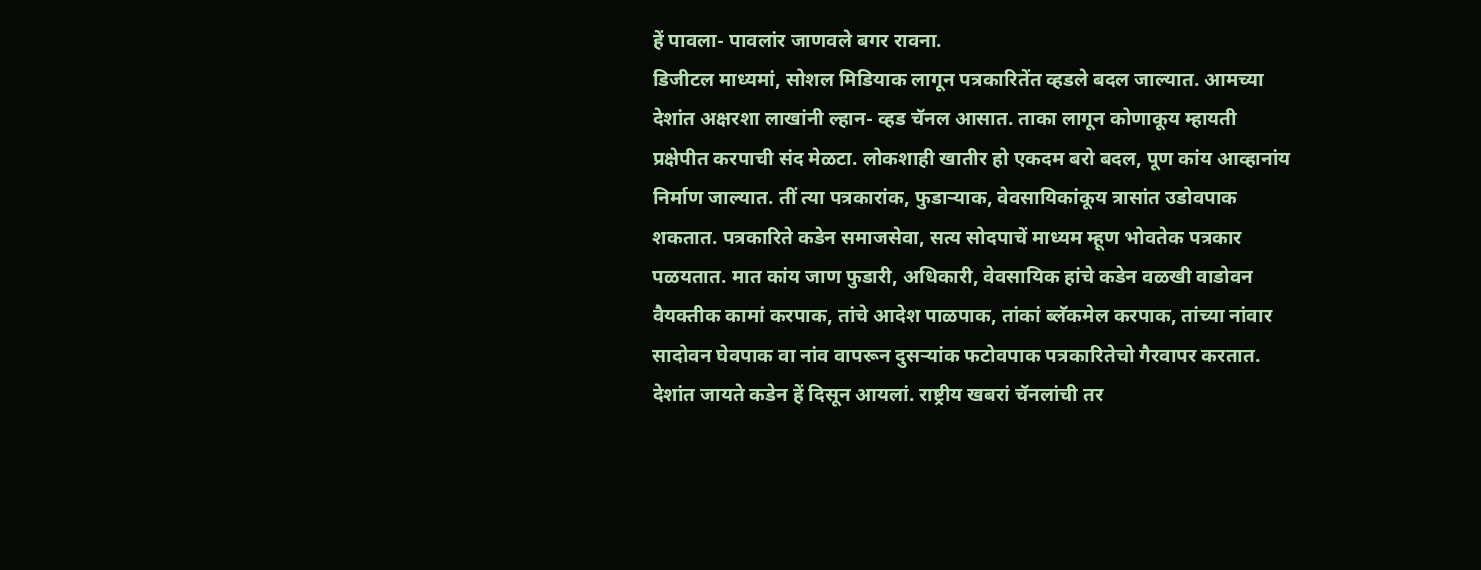हें पावला- पावलांर जाणवले बगर रावना.
डिजीटल माध्यमां, सोशल मिडियाक लागून पत्रकारितेंत व्हडले बदल जाल्यात. आमच्या देशांत अक्षरशा लाखांनी ल्हान- व्हड चॅनल आसात. ताका लागून कोणाकूय म्हायती प्रक्षेपीत करपाची संद मेळटा. लोकशाही खातीर हो एकदम बरो बदल, पूण कांय आव्हानांय निर्माण जाल्यात. तीं त्या पत्रकारांक, फुडाऱ्याक, वेवसायिकांकूय त्रासांत उडोवपाक शकतात. पत्रकारिते कडेन समाजसेवा, सत्य सोदपाचें माध्यम म्हूण भोवतेक पत्रकार पळयतात. मात कांय जाण फुडारी, अधिकारी, वेवसायिक हांचे कडेन वळखी वाडोवन वैयक्तीक कामां करपाक, तांचे आदेश पाळपाक, तांकां ब्लॅकमेल करपाक, तांच्या नांवार सादोवन घेवपाक वा नांव वापरून दुसऱ्यांक फटोवपाक पत्रकारितेचो गैरवापर करतात. देशांत जायते कडेन हें दिसून आयलां. राष्ट्रीय खबरां चॅनलांची तर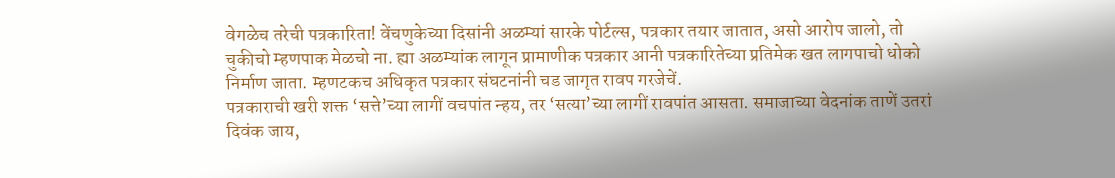वेगळेच तरेची पत्रकारिता! वेंचणुकेच्या दिसांनी अळम्यां सारके पोर्टल्स, पत्रकार तयार जातात, असो आरोप जालो, तो चुकीचो म्हणपाक मेळचो ना. ह्या अळम्यांक लागून प्रामाणीक पत्रकार आनी पत्रकारितेच्या प्रतिमेक खत लागपाचो धोको निर्माण जाता. म्हणटकच अधिकृत पत्रकार संघटनांनी चड जागृत रावप गरजेचें.
पत्रकाराची खरी शक्त ‘सत्ते’च्या लागीं वचपांत न्हय, तर ‘सत्या’च्या लागीं रावपांत आसता. समाजाच्या वेदनांक ताणें उतरां दिवंक जाय,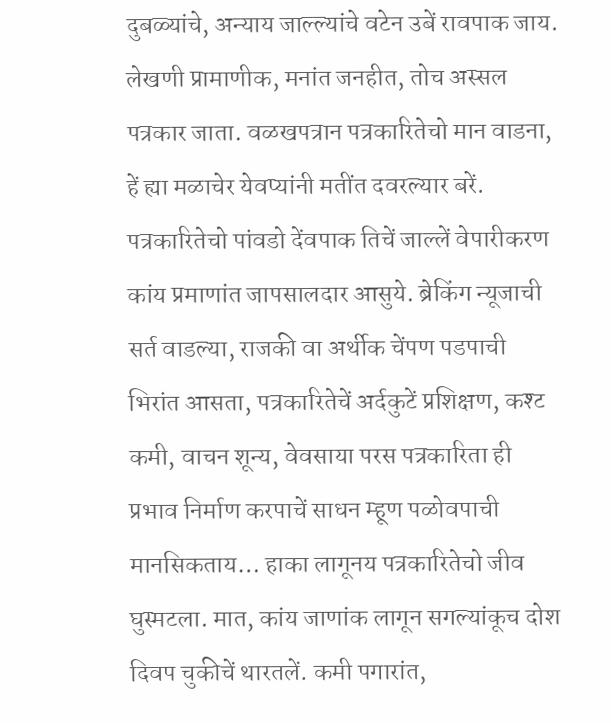दुबळ्यांचे, अन्याय जाल्ल्यांचे वटेन उबें रावपाक जाय. लेखणी प्रामाणीक, मनांत जनहीत, तोच अस्सल पत्रकार जाता. वळखपत्रान पत्रकारितेचो मान वाडना, हें ह्या मळाचेर येवप्यांनी मतींत दवरल्यार बरें. पत्रकारितेचो पांवडो देंवपाक तिचें जाल्लें वेपारीकरण कांय प्रमाणांत जापसालदार आसुये. ब्रेकिंग न्यूजाची सर्त वाडल्या, राजकी वा अर्थीक चेंपण पडपाची भिरांत आसता, पत्रकारितेचें अर्दकुटें प्रशिक्षण, कश्ट कमी, वाचन शून्य, वेवसाया परस पत्रकारिता ही प्रभाव निर्माण करपाचें साधन म्हूण पळोवपाची मानसिकताय… हाका लागूनय पत्रकारितेचो जीव घुस्मटला. मात, कांय जाणांक लागून सगल्यांकूच दोश दिवप चुकीचें थारतलें. कमी पगारांत,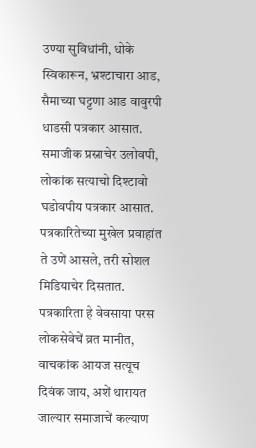उण्या सुविधांनी, धोके स्विकारून, भ्रश्टाचारा आड, सैमाच्या घट्टणा आड वावुरपी धाडसी पत्रकार आसात. समाजीक प्रस्नाचेर उलोवपी, लोकांक सत्याचो दिश्टावो घडोवपीय पत्रकार आसात. पत्रकारितेच्या मुखेल प्रवाहांत ते उणें आसले, तरी सोशल मिडियाचेर दिसतात.
पत्रकारिता हे वेवसाया परस लोकसेवेचें व्रत मानीत, वाचकांक आयज सत्यूच दिवंक जाय, अशें थारायत जाल्यार समाजाचें कल्याण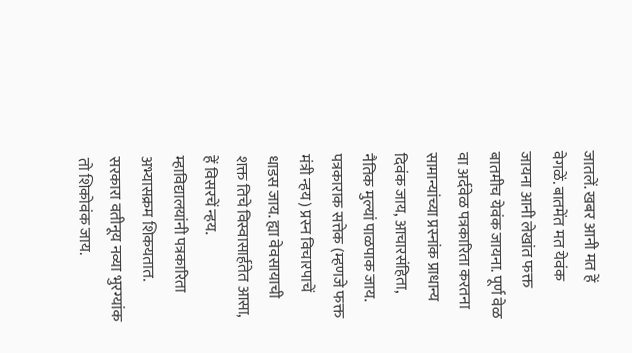जातलें. खबर आनी मत हें वेगळें. बातमेंत मत येवंक जायना आनी लेखांत फक्त बातमीच येवंक जायना. पूर्ण वेळ वा अर्दवेळ पत्रकारिता करतना सामान्यांच्या प्रस्नांक प्राधान्य दिवंक जाय, आचारसंहिता, नैतिक मुल्यां पाळपाक जाय. पत्रकाराक सत्तेक (म्हणजे फक्त मंत्री न्हय) प्रस्न विचारपाचें धाडस जाय. ह्या वेवसायाची शक्त तिचे विस्वासार्हतेत आसा, हें विसरचें न्हय.
म्हाविद्यालयांनी पत्रकारिता अभ्यासक्रम शिकयतात. सरकारा वतीनूय नव्या भुरग्यांक तो शिकोवंक जाय.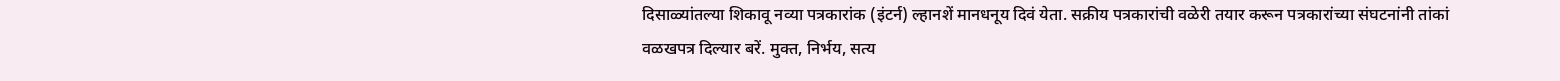दिसाळ्यांतल्या शिकावू नव्या पत्रकारांक (इंटर्न) ल्हानशें मानधनूय दिवं येता. सक्रीय पत्रकारांची वळेरी तयार करून पत्रकारांच्या संघटनांनी तांकां वळखपत्र दिल्यार बरें. मुक्त, निर्भय, सत्य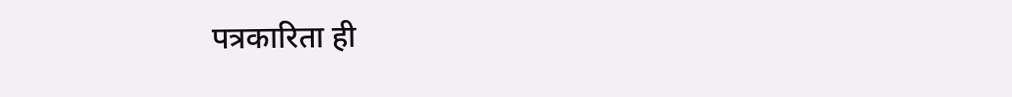पत्रकारिता ही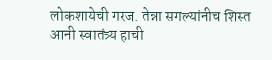लोकशायेची गरज. तेन्ना सगल्यांनीच शिस्त आनी स्वातंत्र्य हाची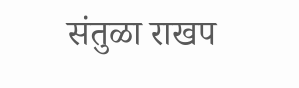संतुळा राखप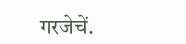गरजेचें.